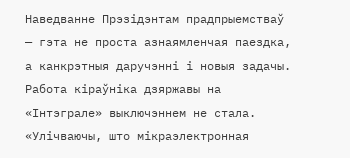Наведванне Прэзідэнтам прадпрыемстваў — гэта не проста азнаямленчая паездка, а канкрэтныя даручэнні і новыя задачы. Работа кіраўніка дзяржавы на «Інтэграле» выключэннем не стала.
«Улічваючы, што мікраэлектронная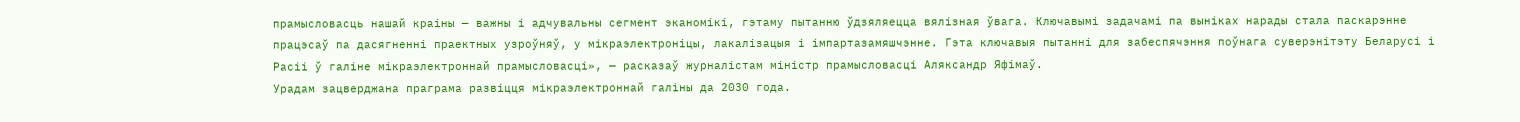прамысловасць нашай краіны — важны і адчувальны сегмент эканомікі, гэтаму пытанню ўдзяляецца вялізная ўвага. Ключавымі задачамі па выніках нарады стала паскарэнне працэсаў па дасягненні праектных узроўняў, у мікраэлектроніцы, лакалізацыя і імпартазамяшчэнне. Гэта ключавыя пытанні для забеспячэння поўнага суверэнітэту Беларусі і Расіі ў галіне мікраэлектроннай прамысловасці», — расказаў журналістам міністр прамысловасці Аляксандр Яфімаў.
Урадам зацверджана праграма развіцця мікраэлектроннай галіны да 2030 года.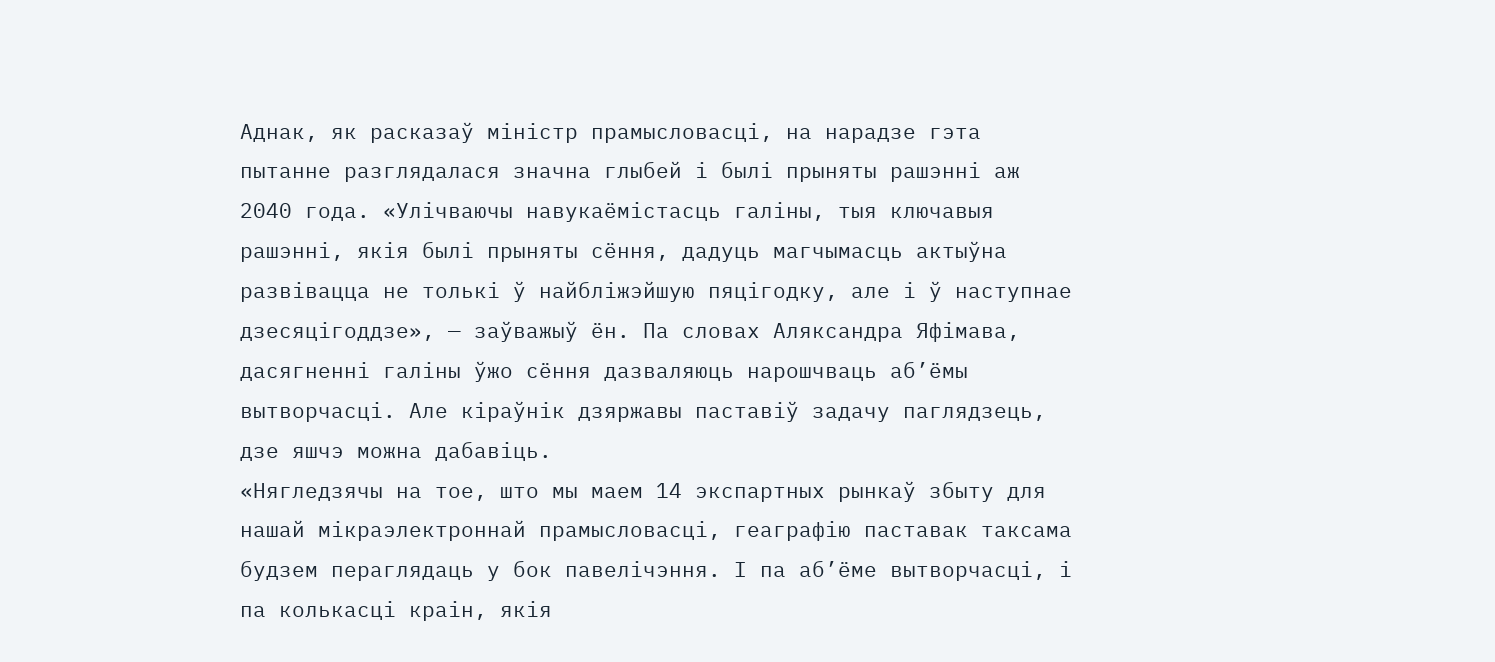Аднак, як расказаў міністр прамысловасці, на нарадзе гэта пытанне разглядалася значна глыбей і былі прыняты рашэнні аж 2040 года. «Улічваючы навукаёмістасць галіны, тыя ключавыя рашэнні, якія былі прыняты сёння, дадуць магчымасць актыўна развівацца не толькі ў найбліжэйшую пяцігодку, але і ў наступнае дзесяцігоддзе», — заўважыў ён. Па словах Аляксандра Яфімава, дасягненні галіны ўжо сёння дазваляюць нарошчваць аб’ёмы вытворчасці. Але кіраўнік дзяржавы паставіў задачу паглядзець, дзе яшчэ можна дабавіць.
«Нягледзячы на тое, што мы маем 14 экспартных рынкаў збыту для нашай мікраэлектроннай прамысловасці, геаграфію паставак таксама будзем пераглядаць у бок павелічэння. І па аб’ёме вытворчасці, і па колькасці краін, якія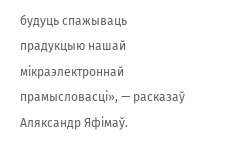будуць спажываць прадукцыю нашай мікраэлектроннай прамысловасці», — расказаў Аляксандр Яфімаў.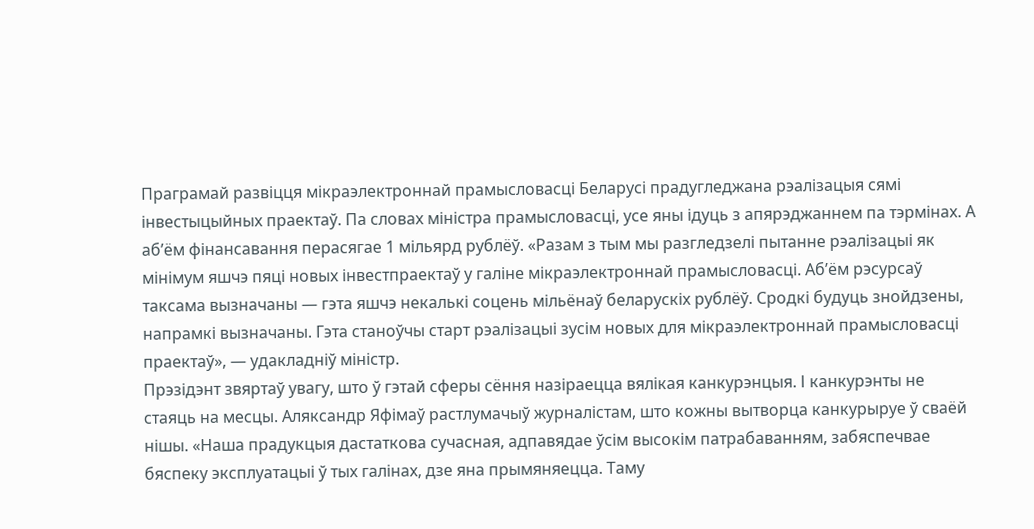Праграмай развіцця мікраэлектроннай прамысловасці Беларусі прадугледжана рэалізацыя сямі інвестыцыйных праектаў. Па словах міністра прамысловасці, усе яны ідуць з апярэджаннем па тэрмінах. А аб’ём фінансавання перасягае 1 мільярд рублёў. «Разам з тым мы разгледзелі пытанне рэалізацыі як мінімум яшчэ пяці новых інвестпраектаў у галіне мікраэлектроннай прамысловасці. Аб’ём рэсурсаў таксама вызначаны — гэта яшчэ некалькі соцень мільёнаў беларускіх рублёў. Сродкі будуць знойдзены, напрамкі вызначаны. Гэта станоўчы старт рэалізацыі зусім новых для мікраэлектроннай прамысловасці праектаў», — удакладніў міністр.
Прэзідэнт звяртаў увагу, што ў гэтай сферы сёння назіраецца вялікая канкурэнцыя. І канкурэнты не стаяць на месцы. Аляксандр Яфімаў растлумачыў журналістам, што кожны вытворца канкурыруе ў сваёй нішы. «Наша прадукцыя дастаткова сучасная, адпавядае ўсім высокім патрабаванням, забяспечвае бяспеку эксплуатацыі ў тых галінах, дзе яна прымяняецца. Таму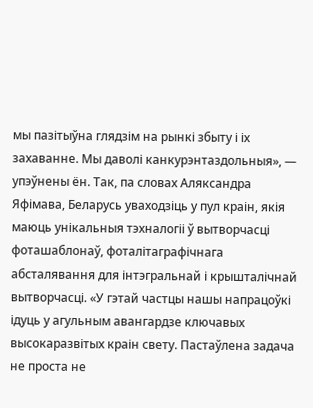мы пазітыўна глядзім на рынкі збыту і іх захаванне. Мы даволі канкурэнтаздольныя», — упэўнены ён. Так, па словах Аляксандра Яфімава, Беларусь уваходзіць у пул краін, якія маюць унікальныя тэхналогіі ў вытворчасці фоташаблонаў, фоталітаграфічнага абсталявання для інтэгральнай і крышталічнай вытворчасці. «У гэтай частцы нашы напрацоўкі ідуць у агульным авангардзе ключавых высокаразвітых краін свету. Пастаўлена задача не проста не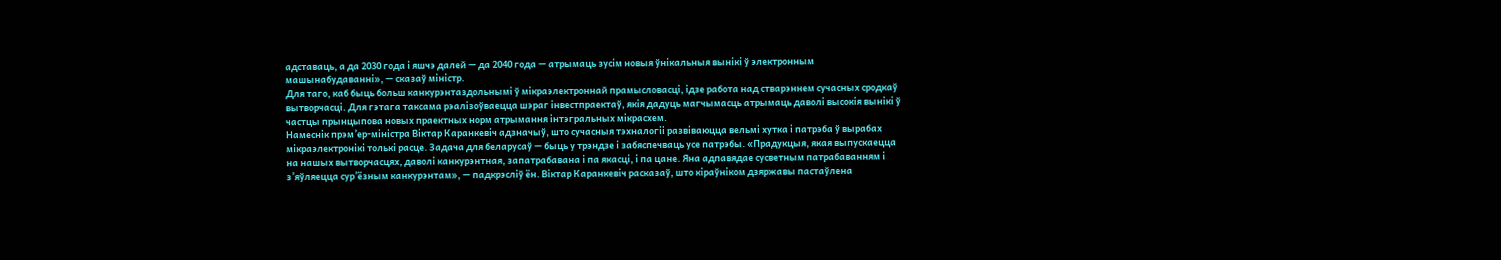адставаць, а да 2030 года і яшчэ далей — да 2040 года — атрымаць зусім новыя ўнікальныя вынікі ў электронным машынабудаванні», — сказаў міністр.
Для таго, каб быць больш канкурэнтаздольнымі ў мікраэлектроннай прамысловасці, ідзе работа над стварэннем сучасных сродкаў вытворчасці. Для гэтага таксама рэалізоўваецца шэраг інвестпраектаў, якія дадуць магчымасць атрымаць даволі высокія вынікі ў частцы прынцыпова новых праектных норм атрымання інтэгральных мікрасхем.
Намеснік прэм’ер-міністра Віктар Каранкевіч адзначыў, што сучасныя тэхналогіі развіваюцца вельмі хутка і патрэба ў вырабах мікраэлектронікі толькі расце. Задача для беларусаў — быць у трэндзе і забяспечваць усе патрэбы. «Прадукцыя, якая выпускаецца на нашых вытворчасцях, даволі канкурэнтная, запатрабавана і па якасці, і па цане. Яна адпавядае сусветным патрабаванням і з’яўляецца сур’ёзным канкурэнтам», — падкрэсліў ён. Віктар Каранкевіч расказаў, што кіраўніком дзяржавы пастаўлена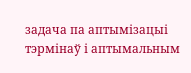задача па аптымізацыі тэрмінаў і аптымальным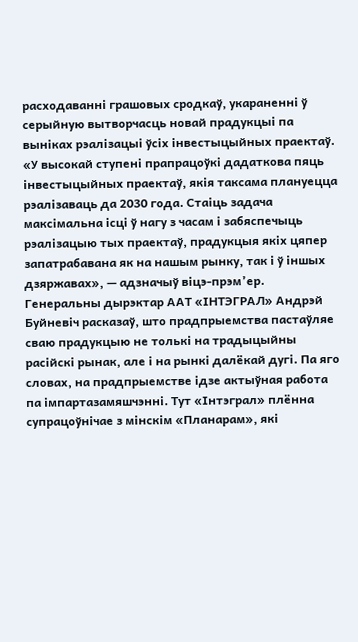расходаванні грашовых сродкаў, укараненні ў серыйную вытворчасць новай прадукцыі па выніках рэалізацыі ўсіх інвестыцыйных праектаў. «У высокай ступені прапрацоўкі дадаткова пяць інвестыцыйных праектаў, якія таксама плануецца рэалізаваць да 2030 года. Стаіць задача максімальна ісці ў нагу з часам і забяспечыць рэалізацыю тых праектаў, прадукцыя якіх цяпер запатрабавана як на нашым рынку, так і ў іншых дзяржавах», — адзначыў віцэ-прэм’ер.
Генеральны дырэктар ААТ «ІНТЭГРАЛ» Андрэй Буйневіч расказаў, што прадпрыемства пастаўляе сваю прадукцыю не толькі на традыцыйны расійскі рынак, але і на рынкі далёкай дугі. Па яго словах, на прадпрыемстве ідзе актыўная работа па імпартазамяшчэнні. Тут «Інтэграл» плённа супрацоўнічае з мінскім «Планарам», які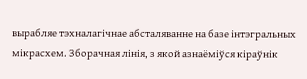вырабляе тэхналагічнае абсталяванне на базе інтэгральных мікрасхем. Зборачная лінія, з якой азнаёміўся кіраўнік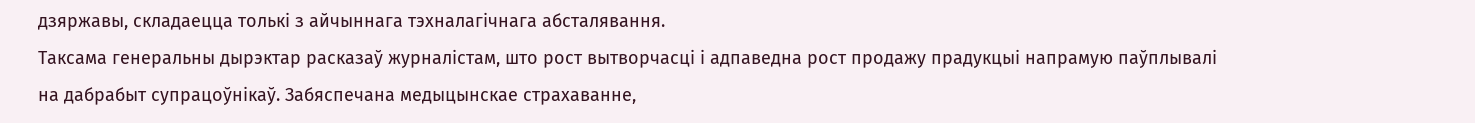дзяржавы, складаецца толькі з айчыннага тэхналагічнага абсталявання.
Таксама генеральны дырэктар расказаў журналістам, што рост вытворчасці і адпаведна рост продажу прадукцыі напрамую паўплывалі на дабрабыт супрацоўнікаў. Забяспечана медыцынскае страхаванне,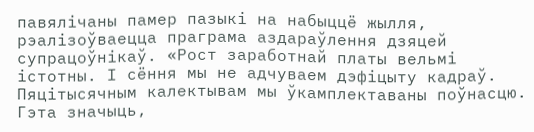павялічаны памер пазыкі на набыццё жылля, рэалізоўваецца праграма аздараўлення дзяцей супрацоўнікаў. «Рост заработнай платы вельмі істотны. І сёння мы не адчуваем дэфіцыту кадраў. Пяцітысячным калектывам мы ўкамплектаваны поўнасцю. Гэта значыць,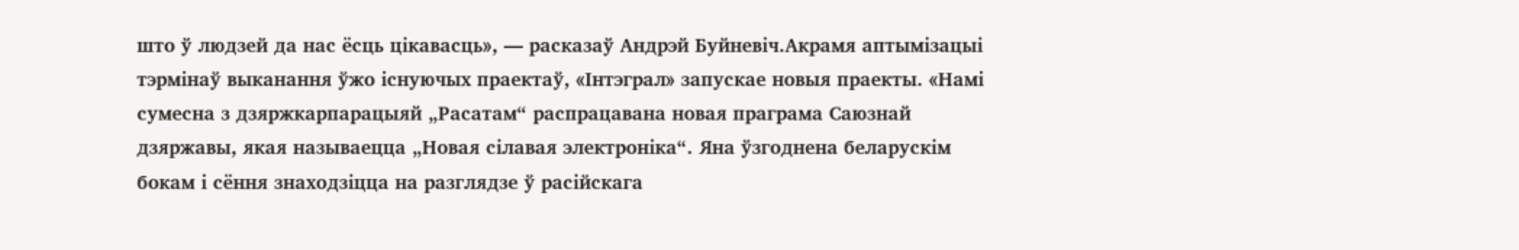што ў людзей да нас ёсць цікавасць», — расказаў Андрэй Буйневіч.Акрамя аптымізацыі тэрмінаў выканання ўжо існуючых праектаў, «Інтэграл» запускае новыя праекты. «Намі сумесна з дзяржкарпарацыяй „Расатам“ распрацавана новая праграма Саюзнай дзяржавы, якая называецца „Новая сілавая электроніка“. Яна ўзгоднена беларускім бокам і сёння знаходзіцца на разглядзе ў расійскага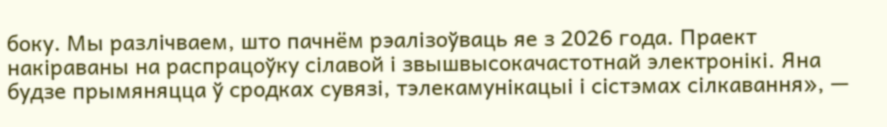боку. Мы разлічваем, што пачнём рэалізоўваць яе з 2026 года. Праект накіраваны на распрацоўку сілавой і звышвысокачастотнай электронікі. Яна будзе прымяняцца ў сродках сувязі, тэлекамунікацыі і сістэмах сілкавання», —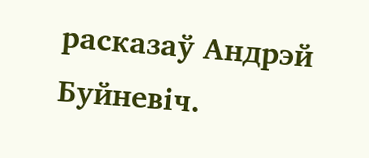расказаў Андрэй Буйневіч.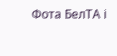Фота БелТА і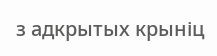з адкрытых крыніц